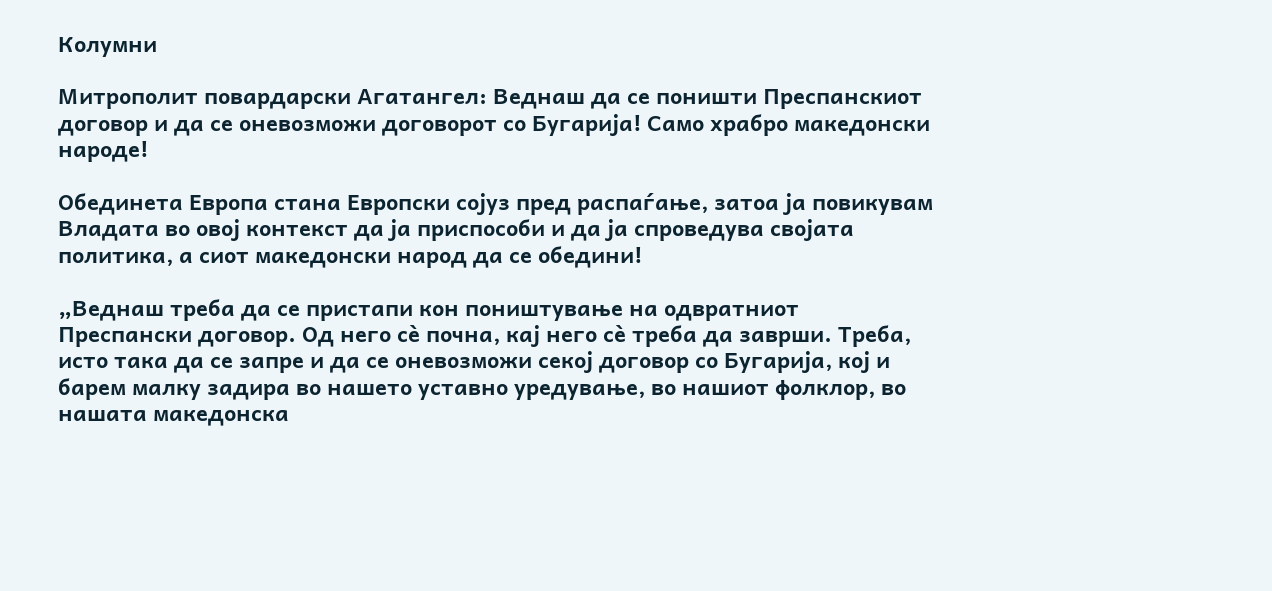Колумни

Митрополит повардарски Агатангел: Веднаш да се поништи Преспанскиот договор и да се оневозможи договорот со Бугарија! Само храбро македонски народе!

Обединета Европа стана Европски сојуз пред распаѓање, затоа ја повикувам Владата во овој контекст да ја приспособи и да ја спроведува својата политика, а сиот македонски народ да се обедини!

„Веднаш треба да се пристапи кон поништување на одвратниот Преспански договор. Од него сè почна, кај него сè треба да заврши. Треба, исто така да се запре и да се оневозможи секој договор со Бугарија, кој и барем малку задира во нашето уставно уредување, во нашиот фолклор, во нашата македонска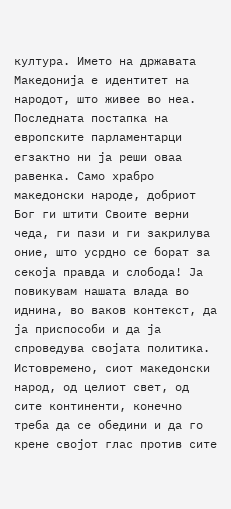култура. Името на државата Македонија е идентитет на народот, што живее во неа. Последната постапка на европските парламентарци егзактно ни ја реши оваа равенка. Само храбро македонски народе, добриот Бог ги штити Своите верни чеда, ги пази и ги закрилува оние, што усрдно се борат за секоја правда и слобода! Ја повикувам нашата влада во иднина, во ваков контекст, да ја приспособи и да ја спроведува својата политика. Истовремено, сиот македонски народ, од целиот свет, од сите континенти, конечно треба да се обедини и да го крене својот глас против сите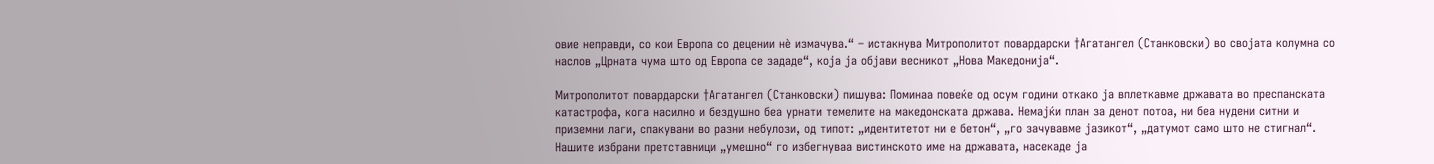овие неправди, со кои Европа со децении нè измачува.“ – истакнува Митрополитот повардарски †Агатангел (Станковски) во својата колумна со наслов „Црната чума што од Европа се зададе“, која ја објави весникот „Нова Македонија“.

Митрополитот повардарски †Агатангел (Станковски) пишува: Поминаа повеќе од осум години откако ја вплеткавме државата во преспанската катастрофа, кога насилно и бездушно беа урнати темелите на македонската држава. Немајќи план за денот потоа, ни беа нудени ситни и приземни лаги, спакувани во разни небулози, од типот: „идентитетот ни е бетон“, „го зачувавме јазикот“, „датумот само што не стигнал“. Нашите избрани претставници „умешно“ го избегнуваа вистинското име на државата, насекаде ја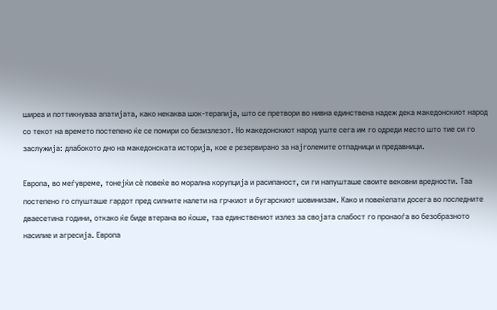ширеа и поттикнуваа апатијата, како некаква шок-терапија, што се претвори во нивна единствена надеж дека македонскиот народ со текот на времето постепено ќе се помири со безизлезот. Но македонскиот народ уште сега им го одреди место што тие си го заслужија: длабокото дно на македонската историја, кое е резервирано за најголемите отпадници и предавници.

Европа, во меѓувреме, тонејќи сè повеќе во морална корупција и расипаност, си ги напушташе своите вековни вредности. Таа постепено го спушташе гардот пред силните налети на грчкиот и бугарскиот шовинизам. Како и повеќепати досега во последните дваесетина години, откако ќе биде втерана во ќоше, таа единствениот излез за својата слабост го пронаоѓа во безобразното насилие и агресија. Европа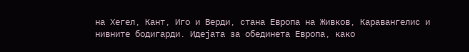на Хегел, Кант, Иго и Верди, стана Европа на Живков, Каравангелис и нивните бодигарди. Идејата за обединета Европа, како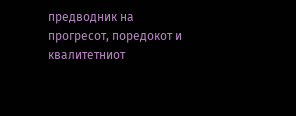предводник на прогресот, поредокот и квалитетниот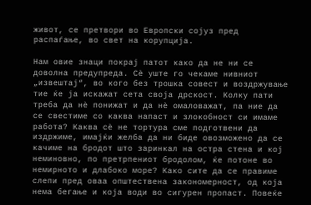живот, се претвори во Европски сојуз пред распаѓање, во свет на корупција.

Нам овие знаци покрај патот како да не ни се доволна предупреда. Сè уште го чекаме нивниот „извештај“, во кого без трошка совест и воздржување тие ќе ја искажат сета своја дрскост. Колку пати треба да нè понижат и да нè омаловажат, па ние да се свестиме со каква напаст и злокобност си имаме работа? Каква сè не тортура сме подготвени да издржиме, имајќи желба да ни биде овозможено да се качиме на бродот што заринкал на остра стена и кој неминовно, по претрпениот бродолом, ќе потоне во немирното и длабоко море? Како сите да се правиме слепи пред оваа општествена закономерност, од која нема бегање и која води во сигурен пропаст. Повеќе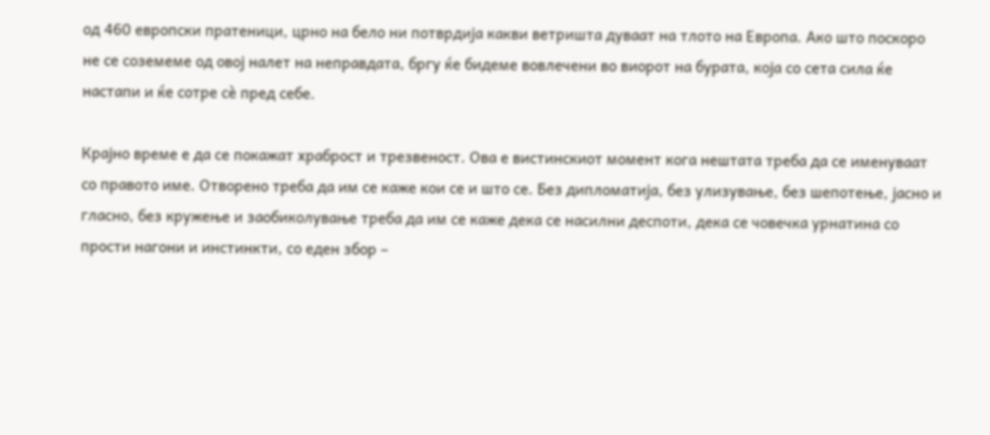од 460 европски пратеници, црно на бело ни потврдија какви ветришта дуваат на тлото на Европа. Ако што поскоро не се соземеме од овој налет на неправдата, бргу ќе бидеме вовлечени во виорот на бурата, која со сета сила ќе настапи и ќе сотре сè пред себе.

Крајно време е да се покажат храброст и трезвеност. Ова е вистинскиот момент кога нештата треба да се именуваат со правото име. Отворено треба да им се каже кои се и што се. Без дипломатија, без улизување, без шепотење, јасно и гласно, без кружење и заобиколување треба да им се каже дека се насилни деспоти, дека се човечка урнатина со прости нагони и инстинкти, со еден збор –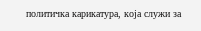политичка карикатура, која служи за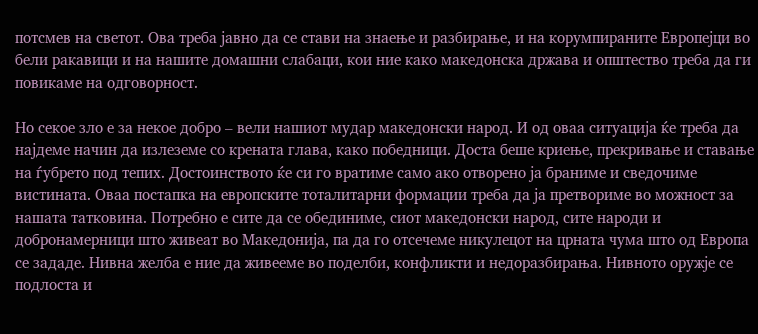потсмев на светот. Ова треба јавно да се стави на знаење и разбирање, и на корумпираните Европејци во бели ракавици и на нашите домашни слабаци, кои ние како македонска држава и општество треба да ги повикаме на одговорност.

Но секое зло е за некое добро – вели нашиот мудар македонски народ. И од оваа ситуација ќе треба да најдеме начин да излеземе со крената глава, како победници. Доста беше криење, прекривање и ставање на ѓубрето под тепих. Достоинството ќе си го вратиме само ако отворено ја браниме и сведочиме вистината. Оваа постапка на европските тоталитарни формации треба да ја претвориме во можност за нашата татковина. Потребно е сите да се обединиме, сиот македонски народ, сите народи и добронамерници што живеат во Македонија, па да го отсечеме никулецот на црната чума што од Европа се зададе. Нивна желба е ние да живееме во поделби, конфликти и недоразбирања. Нивното оружје се подлоста и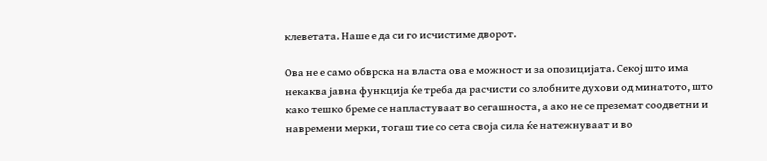клеветата. Наше е да си го исчистиме дворот.

Ова не е само обврска на власта ова е можност и за опозицијата. Секој што има некаква јавна функција ќе треба да расчисти со злобните духови од минатото, што како тешко бреме се напластуваат во сегашноста, а ако не се преземат соодветни и навремени мерки, тогаш тие со сета своја сила ќе натежнуваат и во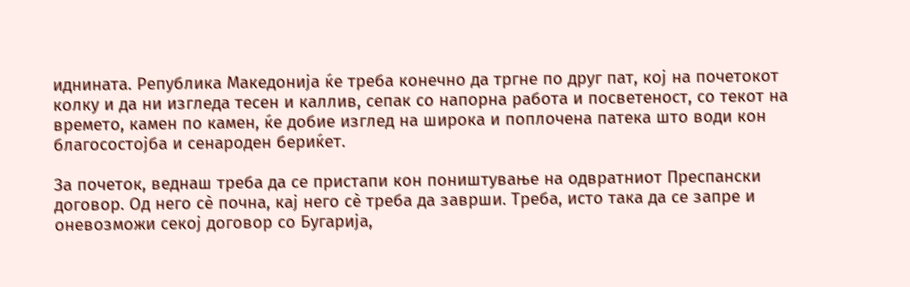иднината. Република Македонија ќе треба конечно да тргне по друг пат, кој на почетокот колку и да ни изгледа тесен и каллив, сепак со напорна работа и посветеност, со текот на времето, камен по камен, ќе добие изглед на широка и поплочена патека што води кон благосостојба и сенароден бериќет.

За почеток, веднаш треба да се пристапи кон поништување на одвратниот Преспански договор. Од него сè почна, кај него сè треба да заврши. Треба, исто така да се запре и оневозможи секој договор со Бугарија,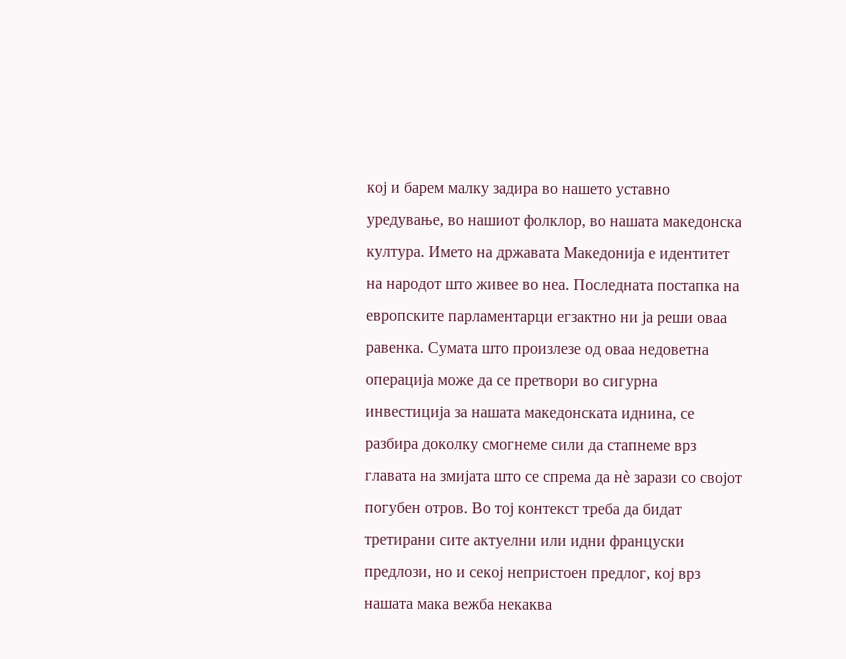кој и барем малку задира во нашето уставно уредување, во нашиот фолклор, во нашата македонска култура. Името на државата Македонија е идентитет на народот што живее во неа. Последната постапка на европските парламентарци егзактно ни ја реши оваа равенка. Сумата што произлезе од оваа недоветна операција може да се претвори во сигурна инвестиција за нашата македонската иднина, се разбира доколку смогнеме сили да стапнеме врз главата на змијата што се спрема да нè зарази со својот погубен отров. Во тој контекст треба да бидат третирани сите актуелни или идни француски предлози, но и секој непристоен предлог, кој врз нашата мака вежба некаква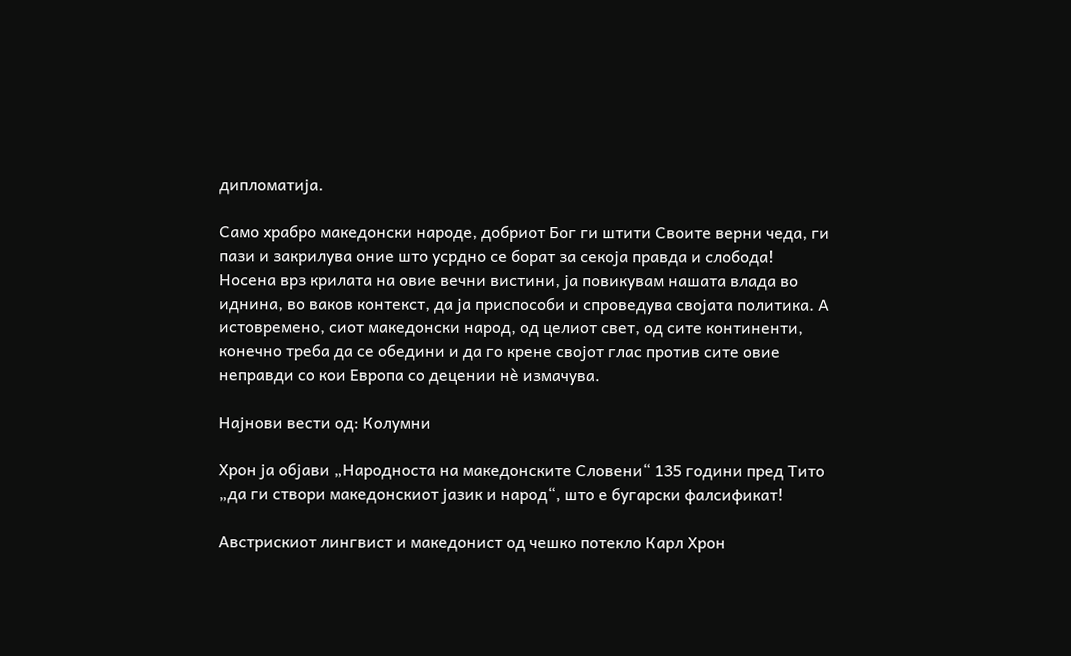дипломатија.

Само храбро македонски народе, добриот Бог ги штити Своите верни чеда, ги пази и закрилува оние што усрдно се борат за секоја правда и слобода! Носена врз крилата на овие вечни вистини, ја повикувам нашата влада во иднина, во ваков контекст, да ја приспособи и спроведува својата политика. А истовремено, сиот македонски народ, од целиот свет, од сите континенти, конечно треба да се обедини и да го крене својот глас против сите овие неправди со кои Европа со децении нè измачува.

Најнови вести од: Колумни

Хрон ја објави „Народноста на македонските Словени“ 135 години пред Тито „да ги створи македонскиот јазик и народ“, што е бугарски фалсификат!

Австрискиот лингвист и македонист од чешко потекло Карл Хрон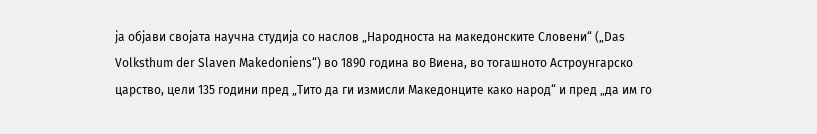ја објави својата научна студија со наслов „Народноста на македонските Словени“ („Dаѕ Volksthum der Slaven Makedoniens“) во 1890 година во Виена, во тогашното Астроунгарско царство, цели 135 години пред „Тито да ги измисли Македонците како народ“ и пред „да им го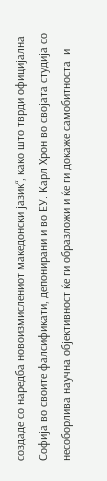создаде со наредба новоизмислениот македонски јазик“, како што тврди официјална Софија во своите фалсификати, депонирани и во ЕУ. Карл Хрон во својата студија со несоборлива научна објективност ќе ги образложи и ќе ги докаже самобитноста  и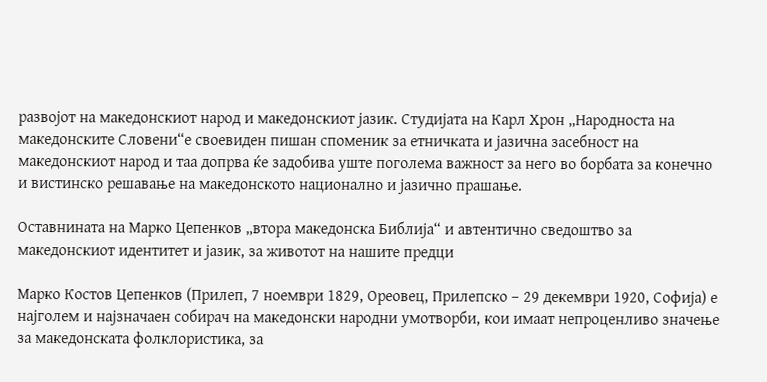развојот на македонскиот народ и македонскиот јазик. Студијата на Карл Хрон „Народноста на македонските Словени“е своевиден пишан споменик за етничката и јазична засебност на македонскиот народ и таа допрва ќе задобива уште поголема важност за него во борбата за конечно и вистинско решавање на македонското национално и јазично прашање.

Оставнината на Марко Цепенков „втора македонска Библија“ и автентично сведоштво за македонскиот идентитет и јазик, за животот на нашите предци

Марко Костов Цепенков (Прилеп, 7 ноември 1829, Ореовец, Прилепско – 29 декември 1920, Софија) е најголем и најзначаен собирач на македонски народни умотворби, кои имаат непроценливо значење за македонската фолклористика, за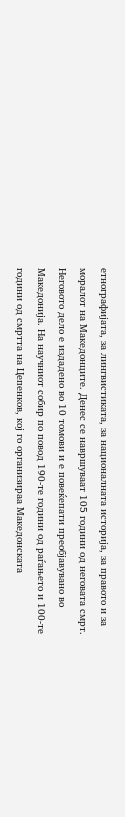етнографијата, за лингвистиката, за националната историја, за правото и за моралот на Македонците. Денес се навршуваат 105 години од неговата смрт. Неговото дело е издадено во 10 томови и е повеќепати преобјавувано во Македонија. На научниот собир по повод 190-те години од раѓањето и 100-те години од смртта на Цепенков, кој го организираа Македонската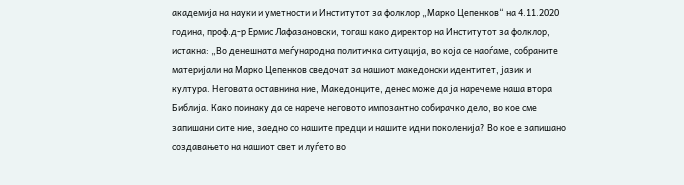академија на науки и уметности и Институтот за фолклор „Марко Цепенков“ на 4.11.2020 година, проф.д-р Ермис Лафазановски, тогаш како директор на Институтот за фолклор, истакна: „Во денешната меѓународна политичка ситуација, во која се наоѓаме, собраните материјали на Марко Цепенков сведочат за нашиот македонски идентитет, јазик и култура. Неговата оставнина ние, Македонците, денес може да ја наречеме наша втора Библија. Како поинаку да се нарече неговото импозантно собирачко дело, во кое сме запишани сите ние, заедно со нашите предци и нашите идни поколенија? Во кое е запишано создавањето на нашиот свет и луѓето во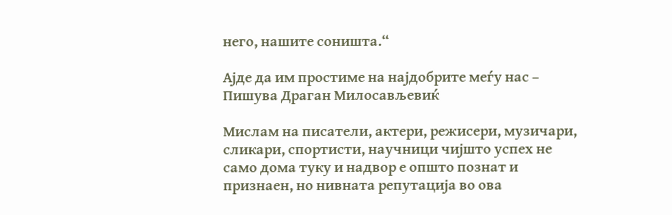него, нашите соништа.“

Ајде да им простиме на најдобрите меѓу нас – Пишува Драган Милосављевиќ

Мислам на писатели, актери, режисери, музичари, сликари, спортисти, научници чијшто успех не само дома туку и надвор е општо познат и признаен, но нивната репутација во ова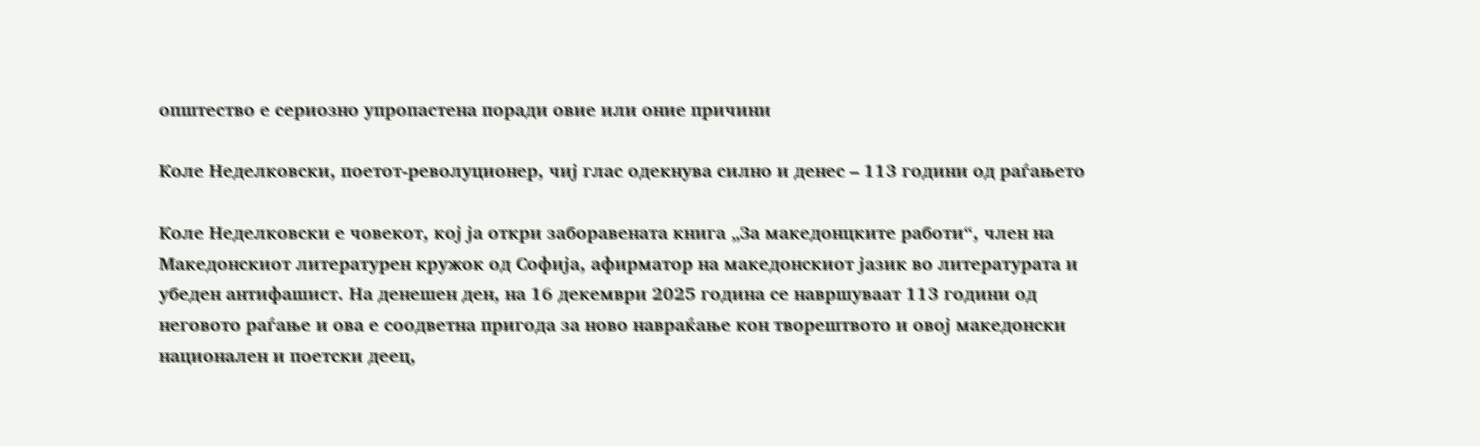општество е сериозно упропастена поради овие или оние причини

Коле Неделковски, поетот-револуционер, чиј глас одекнува силно и денес – 113 години од раѓањето

Коле Неделковски е човекот, кој ја откри заборавената книга „За македонцките работи“, член на Македонскиот литературен кружок од Софија, афирматор на македонскиот јазик во литературата и убеден антифашист. На денешен ден, на 16 декември 2025 година се навршуваат 113 години од неговото раѓање и ова е соодветна пригода за ново навраќање кон творештвото и овој македонски национален и поетски деец,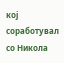кој соработувал со Никола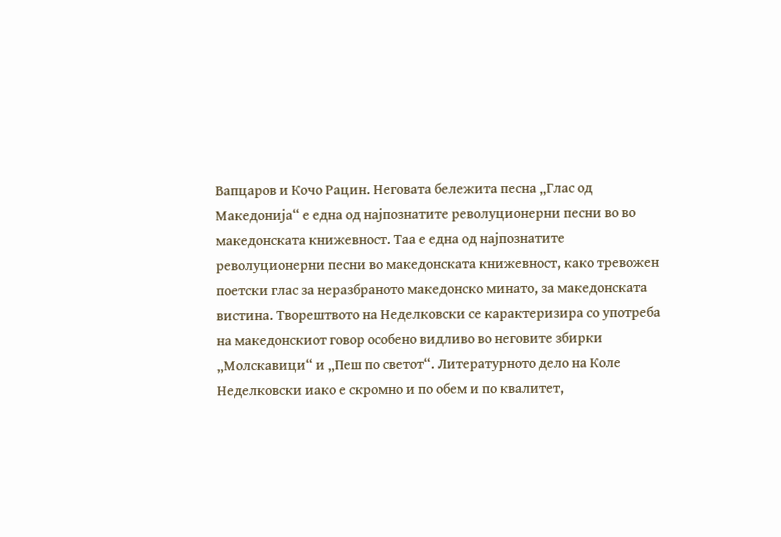Вапцаров и Кочо Рацин. Неговата бележита песна „Глас од Македонија“ е една од најпознатите револуционерни песни во во македонската книжевност. Таа е една од најпознатите револуционерни песни во македонската книжевност, како тревожен поетски глас за неразбраното македонско минато, за македонската вистина. Творештвото на Неделковски се карактеризира со употреба на македонскиот говор особено видливо во неговите збирки „Молскавици“ и „Пеш по светот“. Литературното дело на Коле Неделковски иако е скромно и по обем и по квалитет,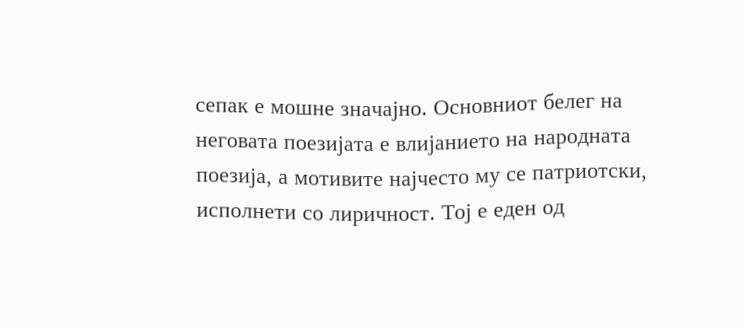сепак е мошне значајно. Основниот белег на  неговата поезијата е влијанието на народната поезија, а мотивите најчесто му се патриотски, исполнети со лиричност. Тој е еден од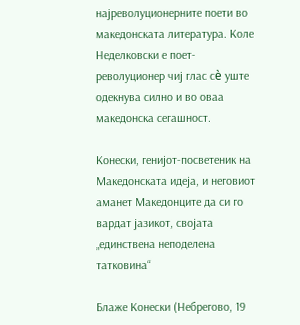најреволуционерните поети во македонската литература. Коле Неделковски е поет-револуционер чиј глас сè уште одекнува силно и во оваа македонска сегашност.

Конески, генијот-посветеник на Македонската идеја, и неговиот аманет Македонците да си го вардат јазикот, својата „единствена неподелена татковина“

Блаже Конески (Небрегово, 19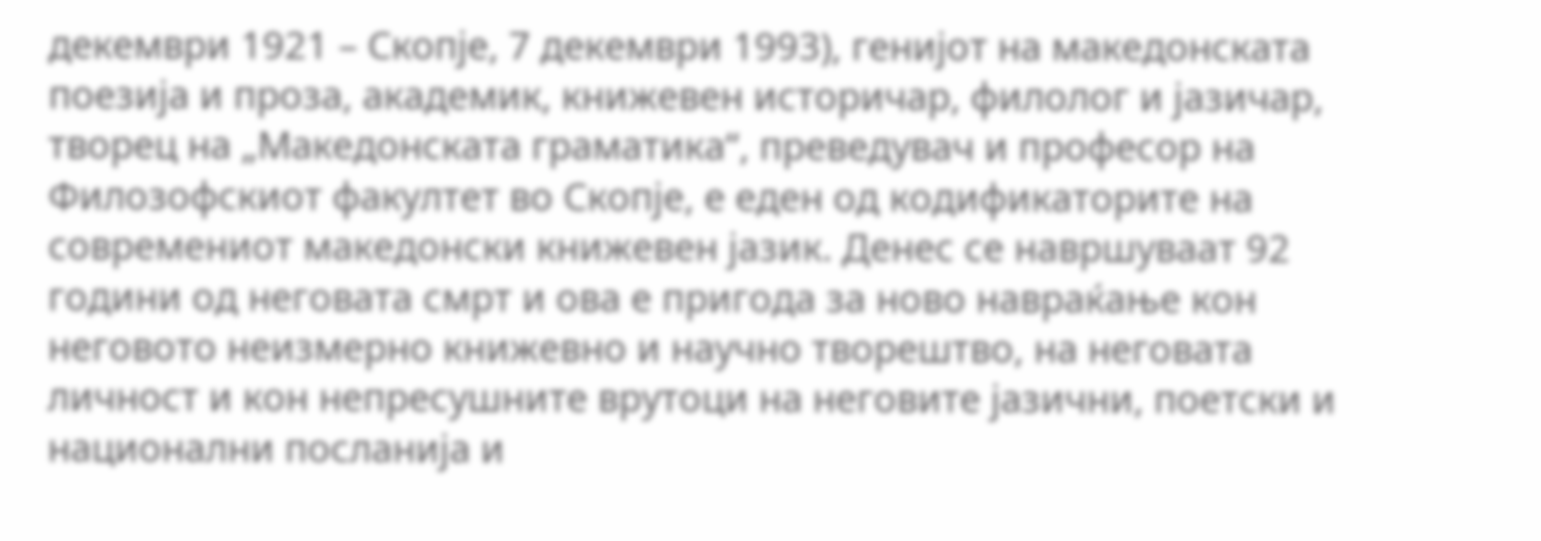декември 1921 – Скопје, 7 декември 1993), генијот на македонската поезија и проза, академик, книжевен историчар, филолог и јазичар, творец на „Македонската граматика“, преведувач и професор на Филозофскиот факултет во Скопје, е еден од кодификаторите на современиот македонски книжевен јазик. Денес се навршуваат 92 години од неговата смрт и ова е пригода за ново навраќање кон неговото неизмерно книжевно и научно творештво, на неговата личност и кон непресушните врутоци на неговите јазични, поетски и национални посланија и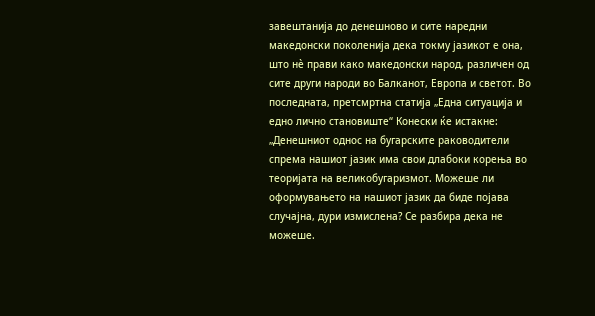завештанија до денешново и сите наредни македонски поколенија дека токму јазикот е она, што нѐ прави како македонски народ, различен од сите други народи во Балканот, Европа и светот. Во последната, претсмртна статија „Една ситуација и едно лично становиште“ Конески ќе истакне: „Денешниот однос на бугарските раководители спрема нашиот јазик има свои длабоки корења во теоријата на великобугаризмот. Можеше ли оформувањето на нашиот јазик да биде појава случајна, дури измислена? Се разбира дека не можеше.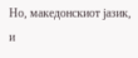Но, македонскиот јазик, и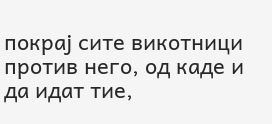покрај сите викотници против него, од каде и да идат тие,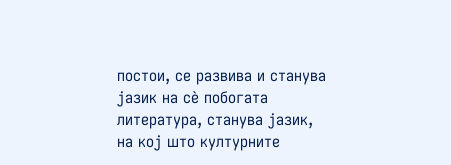постои, се развива и станува јазик на сѐ побогата литература, станува јазик, на кој што културните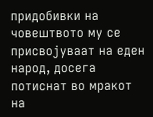придобивки на човештвото му се присвојуваат на еден народ, досега потиснат во мракот на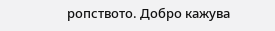ропството. Добро кажува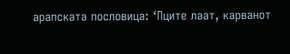арапската пословица: ‘Пците лаат, карванот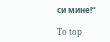си мине!“

To top